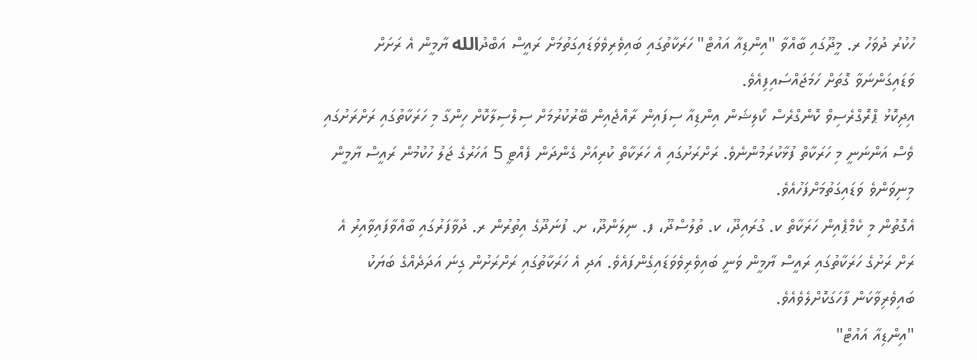ހުކުރު ދުވަހު ރ. މީދޫގައި ބާއްވާ "އިންޑިއާ އައުޓް" ހަރަކާތުގައި ބައިވެރިވެވަޑައިގަތުމަށް ރައީސް އަބްދުالله ޔާމީން އެ ރަށަށް ވަޑައިގަންނަވާ ގޮތަށް ހަމަޖައްސައިފިއެވެ.
އިދިކޮޅު ޕްރޮގްރެސިވް ކޮންގްރެސް ކޯލިޝަން އިންޑިއާ ސިފައިން ރާއްޖެއިން ބޭރުކުރުމަށް ސިލްސިލާކޮށް ހިންގާ މި ހަރަކާތުގައި ރަށްރަށުގައި ވެސް އަންނަނީ މި ހަރަކާތް ފުޅާކުރަމުންނެވެ. ރަށްރަށުގައި އެ ހަރަކާތް ކުރިއަށް ގެންދަން ފެއްޓީ 5 އަހަރުގެ ޖަލު ހުކުމުން ރައީސް ޔާމީން މިނިވަންވެ ވަޑައިގަތުމަށްފަހުއެވެ.
އެގޮތުން މި ކެމްޕެއިން ހަރަކާތް ކ. ގުރައިދޫ، ކ. ތުލުސްދޫ، ފ. ނިލަންދޫ، ށ. ފުނަދޫގެ އިތުރުން ރ. ދުވާފަރުގައި ބާއްވާފައިވާއިރު އެ ރަށް ރަށުގެ ހަރަކާތުގައި ރައީސް ޔާމީން ވަނީ ބައިވެރިވެވަޑައިގެންފައެވެ. އަދި އެ ހަރަކާތުގައި ރަށްރަށުން ގިނަ އަދަދެއްގެ ބަޔަކު ބައިވެރިވާކަން ފާހަގަކޮށްލެވެއެވެ.
"އިންޑިއާ އައުޓް"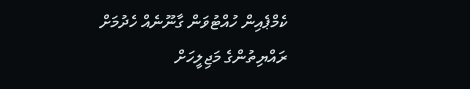ކެމްޕެއިން ހުއްޓުވަން ގާނޫނެއް ހެދުމަށް ރައްޔިތުންގެ މަޖިލީހަށް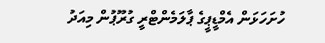ހުށަހަޅަން އެމްޑީޕީގެ ޕާލަމެންޓްރީ ގުރޫޕުން މިއަދު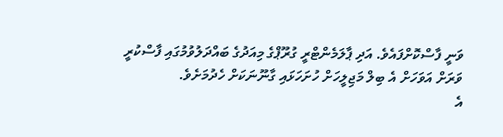ވަނީ ފާސްކޮށްފައެވެ. އަދި ޕާލަމެންޓްރީ ގުރޫޕްގެ މިއަދުގެ ބައްދަލުވުމުގައި ފާސްކުރީ ވަރަށް އަވަހަށް އެ ބިލް މަޖިލީހަށް ހުށަހަޅައި ގާނޫނަކަށް ހެދުމަށެވެ.
އެ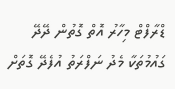ޑްރާފްޓް މިހާރު އޮތް ގޮތުން ދޭދޭ ގައުމުތަކާ މެދު ނަފްރަތު އުފެދޭ ގޮތަށް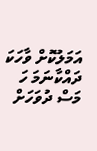އަމަލުކޮށް ވާހަކަ ދައްކާނަމަ ހަ މަސް ދުވަހަށް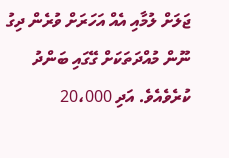ޖަލަށް ލުމާއި އެއް އަހަރަށް ވުރެން ދިގު ނޫން މުއްދަތަކަށް ގޭގައި ބަންދު ކުރެވެއެވެ. އަދި 20،000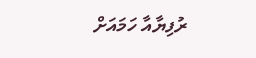ރުފިޔާއާ ހަމައަށް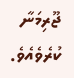ޖޫރިމަނާ ކުރެވެއެވެ.